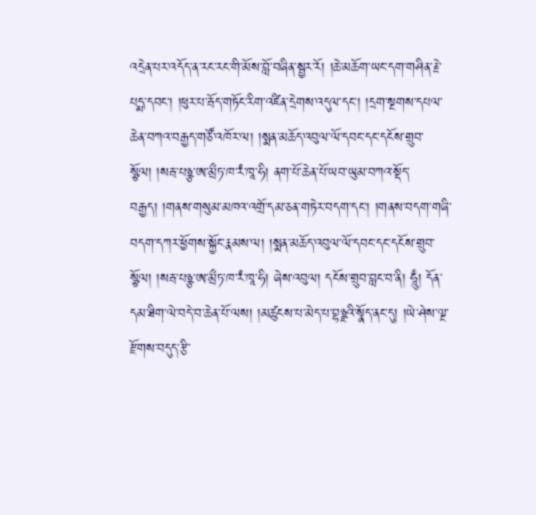འདྲེན་པར་འདོད་ན་རང་རང་གི་མོས་བློ་བཞིན་སྦྱར་རོ། །ཆེ་མཆོག་ཡང་དག་གཤིན་རྗེ་པདྨ་དབང་། །ཕུར་པ་རྦོད་གཏོང་རིག་འཛིན་དྲེགས་འདུལ་དང་། །དྲག་སྔགས་དཔལ་ཆེན་བཀའ་བརྒྱད་གཙོ་འཁོར་ལ། །སྨན་མཆོད་འབུལ་ལོ་དབང་དང་དངོས་གྲུབ་སྩོལ། །སརྦ་པཉྩ་ཨ་མྲྀཏ་ཁ་རཾ་ཁཱ་ཧི། ནག་པོ་ཆེན་པོ་ཡབ་ཡུམ་བཀའ་སྡོད་བརྒྱད། །གནས་གསུམ་མཁའ་འགྲོ་དམ་ཅན་གཏེར་བདག་དང་། །གནས་བདག་གཞི་བདག་དཀར་ཕྱོགས་སྐྱོང་རྣམས་ལ། །སྨན་མཆོད་འབུལ་ལོ་དབང་དང་དངོས་གྲུབ་སྩོལ། །སརྦ་པཉྩ་ཨ་མྲྀཏ་ཁ་རཾ་ཁཱ་ཧི། ཞེས་འབུལ། དངོས་གྲུབ་བླང་བ་ནི། ཧཱུྃ། དོན་དམ་ཐིག་ལེ་བདེ་བ་ཆེན་པོ་ལས། །མཚུངས་པ་མེད་པ་བྷཉྫའི་སྣོད་ནང་དུ། །ཡེ་ཤེས་ལྔ་རྫོགས་བདུད་རྩི་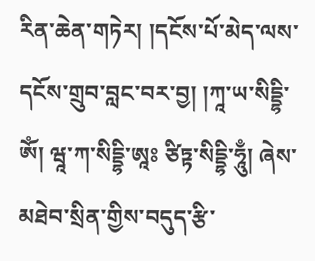རིན་ཆེན་གཏེར། །དངོས་པོ་མེད་ལས་དངོས་གྲུབ་བླང་བར་བྱ། །ཀཱ་ཡ་སིདྡྷི་ཨོཾ། ཝཱ་ཀ་སིདྡྷི་ཨཱཿ ཙིཏྟ་སིདྡྷི་ཧཱུྃ། ཞེས་མཐེབ་སྲིན་གྱིས་བདུད་རྩི་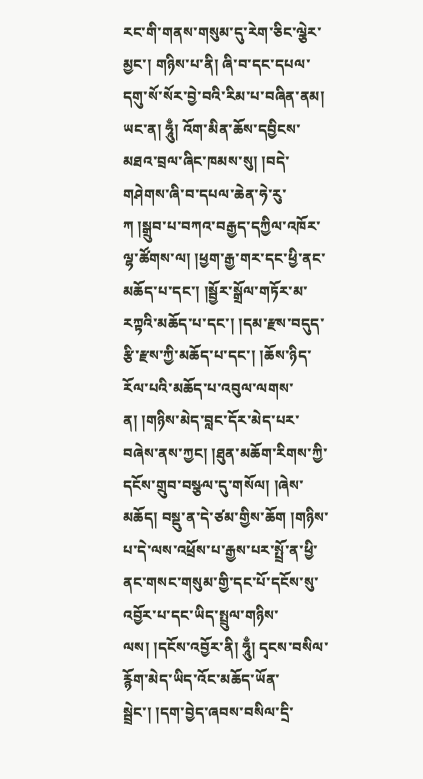རང་གི་གནས་གསུམ་དུ་རེག་ཅིང་ལྕེར་མྱང་། གཉིས་པ་ནི། ཞི་བ་དང་དཔལ་དགུ་སོ་སོར་བྱེ་བའི་རིམ་པ་བཞིན་ནམ། ཡང་ན། ཧཱུྃ། འོག་མིན་ཆོས་དབྱིངས་མཐའ་བྲལ་ཞིང་ཁམས་སུ། །བདེ་གཤེགས་ཞི་བ་དཔལ་ཆེན་ཧེ་རུ་ཀ །སྒྲུབ་པ་བཀའ་བརྒྱད་དཀྱིལ་འཁོར་ལྷ་ཚོགས་ལ། །ཕྱག་རྒྱ་གར་དང་ཕྱི་ནང་མཆོད་པ་དང་། །སྦྱོར་སྒྲོལ་གཏོར་མ་རཀྟའི་མཆོད་པ་དང་། །དམ་རྫས་བདུད་རྩི་རྫས་ཀྱི་མཆོད་པ་དང་། །ཆོས་ཉིད་རོལ་པའི་མཆོད་པ་འབུལ་ལགས་ན། །གཉིས་མེད་བླང་དོར་མེད་པར་བཞེས་ནས་ཀྱང། །ཐུན་མཆོག་རིགས་ཀྱི་དངོས་གྲུབ་བསྩལ་དུ་གསོལ། །ཞེས་མཆོད། བསྡུ་ན་དེ་ཙམ་གྱིས་ཆོག །གཉིས་པ་དེ་ལས་འཕྲོས་པ་རྒྱས་པར་སྤྲོ་ན་ཕྱི་ནང་གསང་གསུམ་གྱི་དང་པོ་དངོས་སུ་འབྱོར་པ་དང་ཡིད་སྤྲུལ་གཉིས་ལས། །དངོས་འབྱོར་ནི། ཧཱུྃ། དྭངས་བསིལ་རྙོག་མེད་ཡིད་འོང་མཆོད་ཡོན་སྦྲེང་། །དག་བྱེད་ཞབས་བསིལ་དྲི་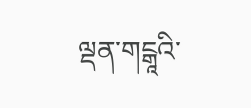ལྡན་གངྒཱའི་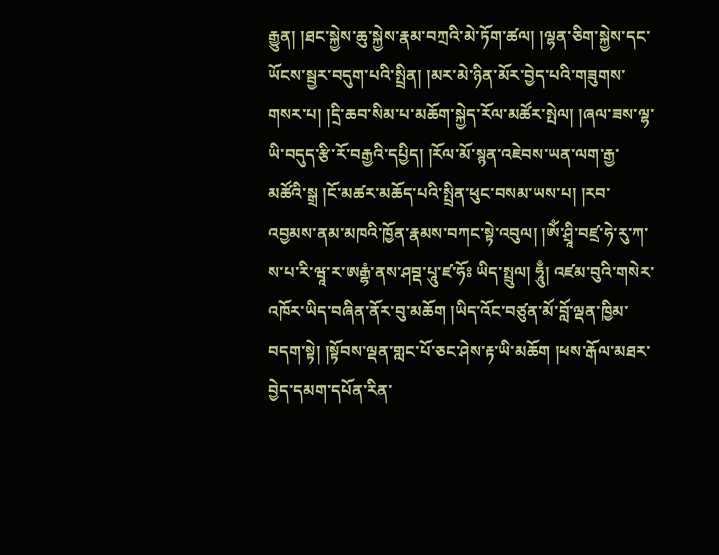རྒྱུན། །ཐང་སྐྱེས་ཆུ་སྐྱེས་རྣམ་བཀྲའི་མེ་ཏོག་ཚལ། །ལྷན་ཅིག་སྐྱེས་དང་ཡོངས་སྦྱར་བདུག་པའི་སྤྲིན། །མར་མེ་ཉིན་མོར་བྱེད་པའི་གཟུགས་གསར་པ། །དྲི་ཆབ་སིམ་པ་མཆོག་སྐྱེད་རོལ་མཚོར་སྤེལ། །ཞལ་ཟས་ལྷ་ཡི་བདུད་རྩི་རོ་བརྒྱའི་དཔྱིད། །རོལ་མོ་སྙན་འཇེབས་ཡན་ལག་རྒྱ་མཚོའི་སྒྲ །ངོ་མཚར་མཆོད་པའི་སྤྲིན་ཕུང་བསམ་ཡས་པ། །རབ་འབྱམས་ནམ་མཁའི་ཁྱོན་རྣམས་བཀང་སྟེ་འབུལ། །ཨོཾ་ཤྲཱི་བཛྲ་ཧེ་རུ་ཀ་ས་པ་རི་ཝཱ་ར་ཨརྒྷཾ་ནས་ཤབྡ་པཱུ་ཛ་ཧོཿ ཡིད་སྤྲུལ། ཧཱུྃ། འཛམ་བུའི་གསེར་འཁོར་ཡིད་བཞིན་ནོར་བུ་མཆོག །ཡིད་འོང་བཙུན་མོ་བློ་ལྡན་ཁྱིམ་བདག་སྟེ། །སྟོབས་ལྡན་གླང་པོ་ཅང་ཤེས་རྟ་ཡི་མཆོག །ཕས་རྒོལ་མཐར་བྱེད་དམག་དཔོན་རིན་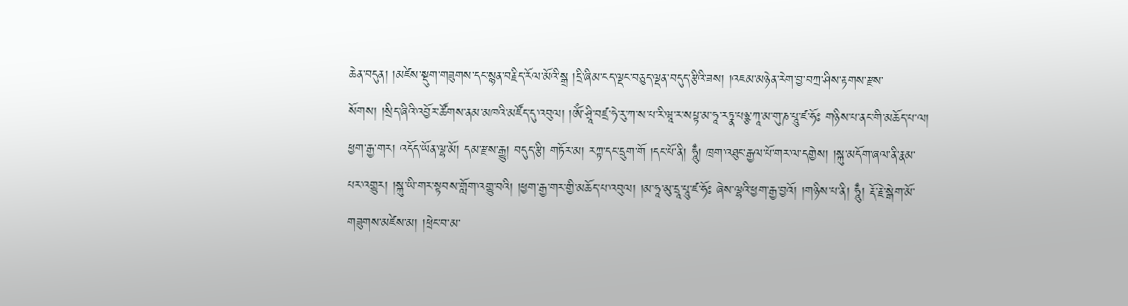ཆེན་བདུན། །མཛེས་སྡུག་གཟུགས་དང་སྙན་བརྗིད་རོལ་མོའི་སྒྲ །དྲི་ཞིམ་ངད་ལྡང་བཅུད་ལྡན་བདུད་རྩིའི་ཟས། །འཇམ་མཉེན་རེག་བྱ་བཀྲ་ཤིས་རྟགས་རྫས་སོགས། །སྲིད་ཞིའི་འབྱོར་ཚོགས་ནམ་མཁའི་མཛོད་དུ་འབུལ། །ཨོཾ་ཤྲཱི་བཛྲ་ཧེ་རུ་ཀ་ས་པ་རི་ཝཱ་ར་སཔྟ་མ་ཧཱ་རཏྣ་པཉྩ་ཀཱ་མ་གུ་ཎ་པཱུ་ཛ་ཧོཿ གཉིས་པ་ནང་གི་མཆོད་པ་ལ། ཕྱག་རྒྱ་གར། འདོད་ཡོན་ལྷ་མོ། དམ་རྫས་རྒྱུ། བདུད་རྩི། གཏོར་མ། རཀྟ་དང་དྲུག་གོ །དང་པོ་ནི། ཧཱུྃ། ཁྲག་འཐུང་རྒྱལ་པོ་གར་ལ་དགྱེས། །སྐུ་མདོག་ཞལ་ནི་རྣམ་པར་འགྱུར། །སྐུ་ཡི་གར་སྟབས་གློག་འགྱུ་བའི། །ཕྱག་རྒྱ་གར་གྱི་མཆོད་པ་འབུལ། །མ་ཧཱ་མུ་དྲཱ་པཱུ་ཛ་ཧོཿ ཞེས་ལྷའི་ཕྱག་རྒྱ་བྱའོ། །གཉིས་པ་ནི། ཧཱུྃ། རྡོ་རྗེ་སྒེག་མོ་གཟུགས་མཛེས་མ། །ཕྲེང་བ་མ་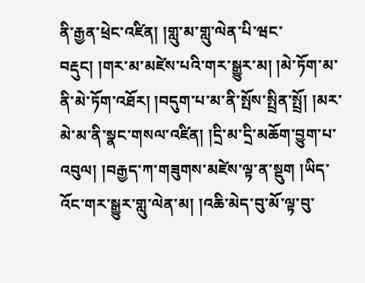ནི་རྒྱན་ཕྲེང་འཛིན། །གླུ་མ་གླུ་ལེན་པི་ཝང་བརྡུང། །གར་མ་མཛེས་པའི་གར་སྒྱུར་མ། །མེ་ཏོག་མ་ནི་མེ་ཏོག་འཐོར། །བདུག་པ་མ་ནི་སྤོས་སྤྲིན་སྤྲོ། །མར་མེ་མ་ནི་སྣང་གསལ་འཛིན། །དྲི་མ་དྲི་མཆོག་བྱུག་པ་འབུལ། །བརྒྱད་ཀ་གཟུགས་མཛེས་ལྟ་ན་སྡུག །ཡིད་འོང་གར་སྒྱུར་གླུ་ལེན་མ། །འཆི་མེད་བུ་མོ་ལྟ་བུ་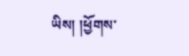ཡིས། །ཕྱོགས་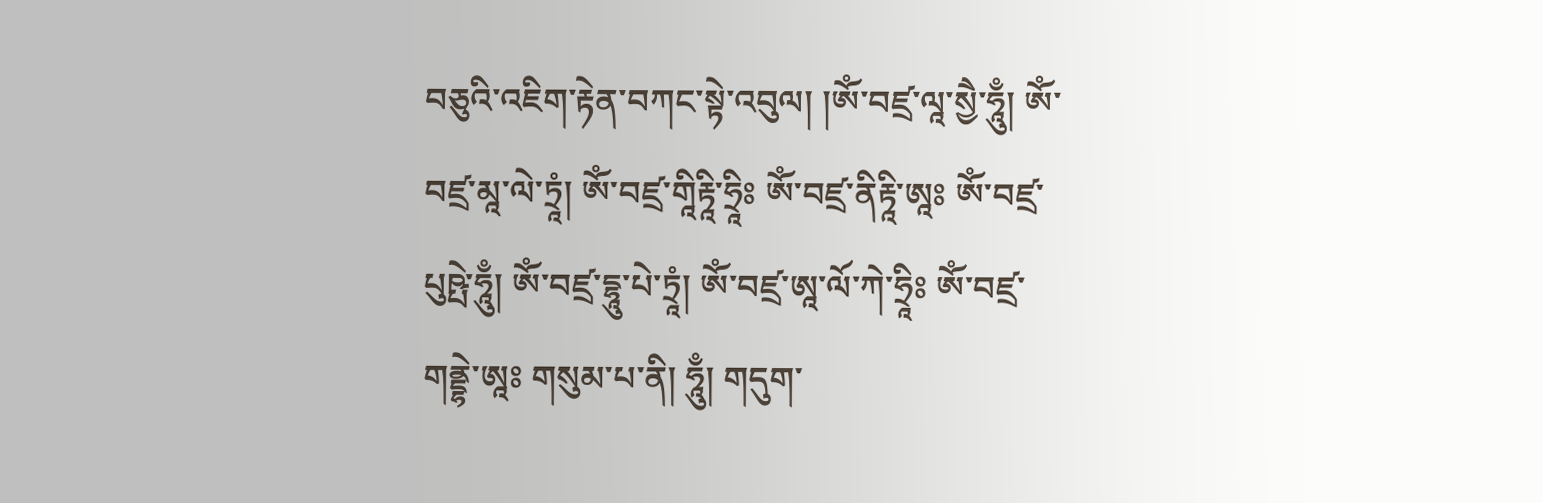བཅུའི་འཇིག་རྟེན་བཀང་སྟེ་འབུལ། །ཨོཾ་བཛྲ་ལཱ་སྱཻ་ཧཱུྃ། ཨོཾ་བཛྲ་མཱ་ལེ་ཏྲཱཾ། ཨོཾ་བཛྲ་གཱིརྟཱི་ཧྲཱིཿ ཨོཾ་བཛྲ་ནིརྟཱི་ཨཱཿ ཨོཾ་བཛྲ་པུཥྤེ་ཧཱུྃ། ཨོཾ་བཛྲ་དྷཱུ་པེ་ཏྲཱཾ། ཨོཾ་བཛྲ་ཨཱ་ལོ་ཀེ་ཧྲཱིཿ ཨོཾ་བཛྲ་གནྡྷེ་ཨཱཿ གསུམ་པ་ནི། ཧཱུྃ། གདུག་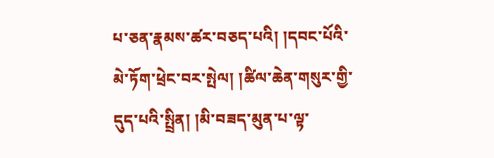པ་ཅན་རྣམས་ཚར་བཅད་པའི། །དབང་པོའི་མེ་ཏོག་ཕྲེང་བར་སྤེལ། །ཚིལ་ཆེན་གསུར་གྱི་དུད་པའི་སྤྲིན། །མི་བཟད་མུན་པ་ལྟ་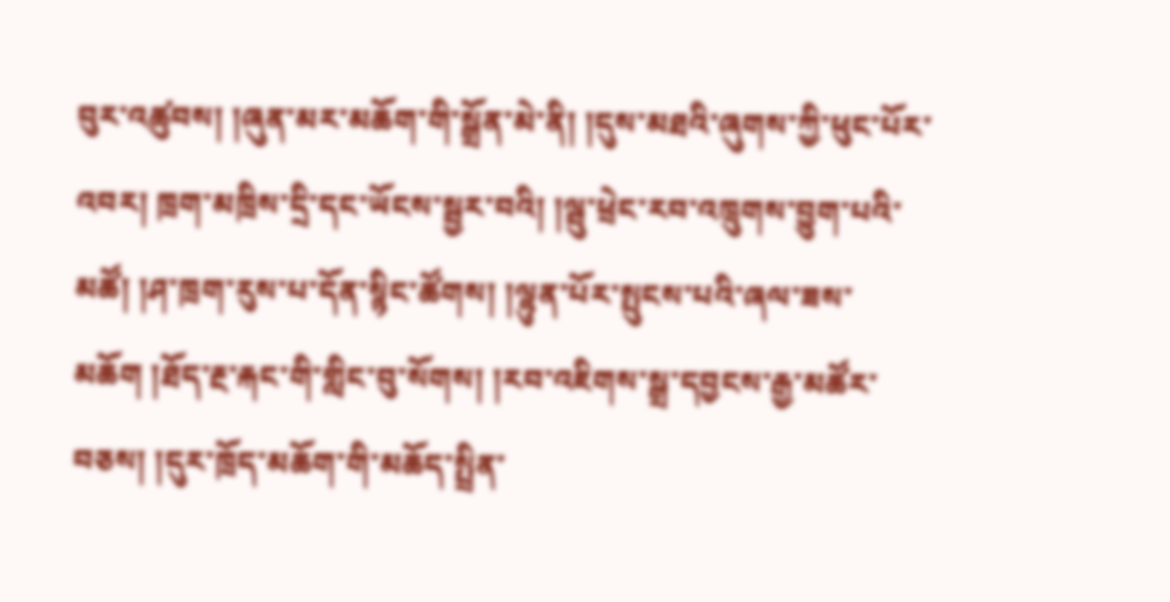བུར་འཚུབས། །ཞུན་མར་མཆོག་གི་སྒྲོན་མེ་ནི། །དུས་མཐའི་ཞུགས་ཀྱི་ཕུང་པོར་འབར། ཁྲག་མཁྲིས་དྲི་དང་ཡོངས་སྦྱར་བའི། །ལྦུ་ཕྲེང་རབ་འཁྲུགས་བྱུག་པའི་མཚོ། །ཤ་ཁྲག་རུས་པ་དོན་སྙིང་ཚོགས། །ལྷུན་པོར་སྤུངས་པའི་ཞལ་ཟས་མཆོག །ཐོད་རྔ་རྐང་གི་གླིང་བུ་སོགས། །རབ་འཇིགས་སྒྲ་དབྱངས་རྒྱ་མཚོར་བཅས། །དུར་ཁྲོད་མཆོག་གི་མཆོད་སྤྲིན་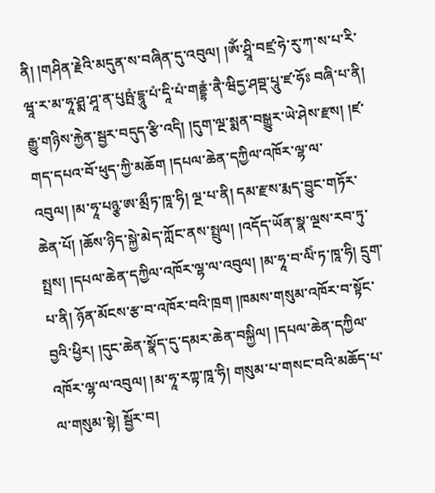ནི། །གཤིན་རྗེའི་མདུན་ས་བཞིན་དུ་འབུལ། །ཨོཾ་ཤྲཱི་བཛྲ་ཧེ་རུ་ཀ་ས་པ་རི་ཝཱ་ར་མ་ཧཱ་ཤྨ་ཤཱ་ན་པུཥྤཾ་དྷཱུ་པཾ་དཱི་པཾ་གནྡྷཾ་ནཻ་ཝིདྱ་ཤབྡ་པཱུ་ཛ་ཧོཿ བཞི་པ་ནི། རྒྱུ་གཉིས་རྐྱེན་སྦྱར་བདུད་རྩི་འདི། །དུག་ལྔ་སྨན་བསྒྱུར་ཡེ་ཤེས་རྫས། །ཛ་གད་དཔའ་བོ་ཕུད་ཀྱི་མཆོག །དཔལ་ཆེན་དཀྱིལ་འཁོར་ལྷ་ལ་འབུལ། །མ་ཧཱ་པཉྩ་ཨ་མྲྀཏ་ཁཱ་ཧི། ལྔ་པ་ནི། དམ་རྫས་རྨད་བྱུང་གཏོར་ཆེན་པོ། །ཆོས་ཉིད་སྐྱེ་མེད་ཀློང་ནས་སྤྲུལ། །འདོད་ཡོན་སྣ་ལྔས་རབ་ཏུ་སྤྲས། །དཔལ་ཆེན་དཀྱིལ་འཁོར་ལྷ་ལ་འབུལ། །མ་ཧཱ་བ་ལིཾ་ཏ་ཁཱ་ཧི། དྲུག་པ་ནི། ཉོན་མོངས་རྩ་བ་འཁོར་བའི་ཁྲག །ཁམས་གསུམ་འཁོར་བ་སྟོང་བྱའི་ཕྱིར། །དུང་ཆེན་སྣོད་དུ་དམར་ཆེན་བསྐྱིལ། །དཔལ་ཆེན་དཀྱིལ་འཁོར་ལྷ་ལ་འབུལ། །མ་ཧཱ་རཀྟ་ཁཱ་ཧི། གསུམ་པ་གསང་བའི་མཆོད་པ་ལ་གསུམ་སྟེ། སྦྱོར་བ།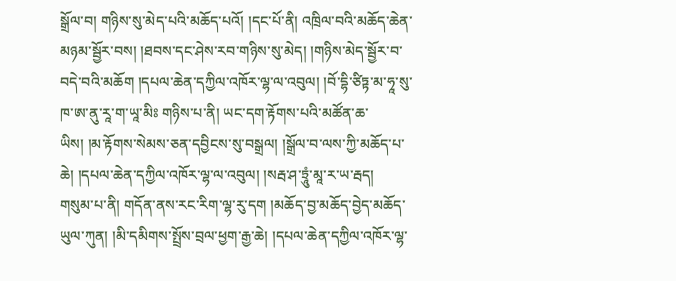སྒྲོལ་བ། གཉིས་སུ་མེད་པའི་མཆོད་པའོ། །དང་པོ་ནི། འཁྲིལ་བའི་མཆོད་ཆེན་མཉམ་སྦྱོར་བས། །ཐབས་དང་ཤེས་རབ་གཉིས་སུ་མེད། །གཉིས་མེད་སྦྱོར་བ་བདེ་བའི་མཆོག །དཔལ་ཆེན་དཀྱིལ་འཁོར་ལྷ་ལ་འབུལ། །བོ་དྷི་ཙིཏྟ་མ་ཧཱ་སུ་ཁ་ཨ་ནུ་རཱ་ག་ཡཱ་མིཿ གཉིས་པ་ནི། ཡང་དག་རྟོགས་པའི་མཚོན་ཆ་ཡིས། །མ་རྟོགས་སེམས་ཅན་དབྱིངས་སུ་བསྒྲལ། །སྒྲོལ་བ་ལས་ཀྱི་མཆོད་པ་ཆེ། །དཔལ་ཆེན་དཀྱིལ་འཁོར་ལྷ་ལ་འབུལ། །སརྦ་ཤ་ཏྲཱུཾ་མཱ་ར་ཡ་རྦད། གསུམ་པ་ནི། གདོན་ནས་རང་རིག་ལྷ་རུ་དག །མཆོད་བྱ་མཆོད་བྱེད་མཆོད་ཡུལ་ཀུན། །མི་དམིགས་སྤྲོས་བྲལ་ཕྱག་རྒྱ་ཆེ། །དཔལ་ཆེན་དཀྱིལ་འཁོར་ལྷ་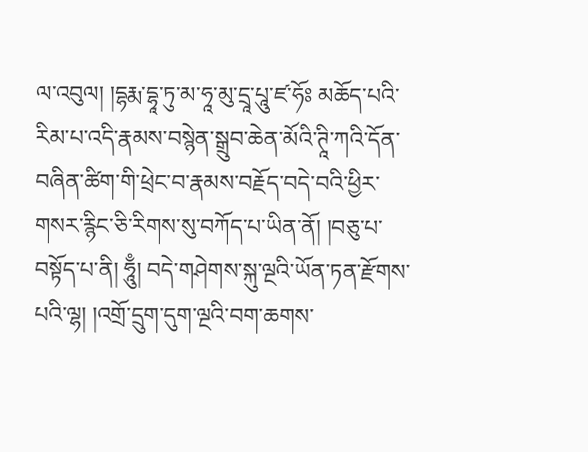ལ་འབུལ། །དྷརྨ་དྷཱ་ཏུ་མ་ཧཱ་མུ་དྲཱ་པཱུ་ཛ་ཧོཿ མཆོད་པའི་རིམ་པ་འདི་རྣམས་བསྙེན་སྒྲུབ་ཆེན་མོའི་ཊཱི་ཀའི་དོན་བཞིན་ཚིག་གི་ཕྲེང་བ་རྣམས་བརྗོད་བདེ་བའི་ཕྱིར་གསར་རྙིང་ཅི་རིགས་སུ་བཀོད་པ་ཡིན་ནོ། །བཅུ་པ་བསྟོད་པ་ནི། ཧཱུྃ། བདེ་གཤེགས་སྐུ་ལྔའི་ཡོན་ཏན་རྫོགས་པའི་ལྷ། །འགྲོ་དྲུག་དུག་ལྔའི་བག་ཆགས་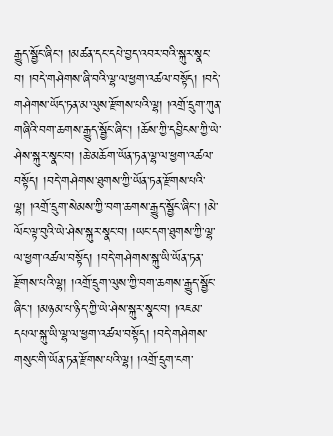རྒྱུད་སྦྱོང་ཞིང་། །མཚན་དང་དཔེ་བྱད་འབར་བའི་སྐུར་སྣང་བ། །བདེ་གཤེགས་ཞི་བའི་ལྷ་ལ་ཕྱག་འཚལ་བསྟོད། །བདེ་གཤེགས་ཡོད་ཏན་མ་ལུས་རྫོགས་པའི་ལྷ། །འགྲོ་དྲུག་ཀུན་གཞིའི་བག་ཆགས་རྒྱུད་སྦྱོང་ཞིང་། །ཆོས་ཀྱི་དབྱིངས་ཀྱི་ཡེ་ཤེས་སྐུར་སྣང་བ། །ཆེ་མཆོག་ཡོན་ཏན་ལྷ་ལ་ཕྱག་འཚལ་བསྟོད། །བདེ་གཤེགས་ཐུགས་ཀྱི་ཡོན་ཏན་རྫོགས་པའི་ལྷ། །འགྲོ་དྲུག་སེམས་ཀྱི་བག་ཆགས་རྒྱུད་སྦྱོང་ཞིང་། །མེ་ལོང་ལྟ་བུའི་ཡེ་ཤེས་སྐུར་སྣང་བ། །ཡང་དག་ཐུགས་ཀྱི་ལྷ་ལ་ཕྱག་འཚལ་བསྟོད། །བདེ་གཤེགས་སྐུ་ཡི་ཡོན་ཏན་རྫོགས་པའི་ལྷ། །འགྲོ་དྲུག་ལུས་ཀྱི་བག་ཆགས་རྒྱུད་སྦྱོང་ཞིང་། །མཉམ་པ་ཉིད་ཀྱི་ཡེ་ཤེས་སྐུར་སྣང་བ། །འཇམ་དཔལ་སྐུ་ཡི་ལྷ་ལ་ཕྱག་འཚལ་བསྟོད། །བདེ་གཤེགས་གསུང་གི་ཡོན་ཏན་རྫོགས་པའི་ལྷ། །འགྲོ་དྲུག་ངག་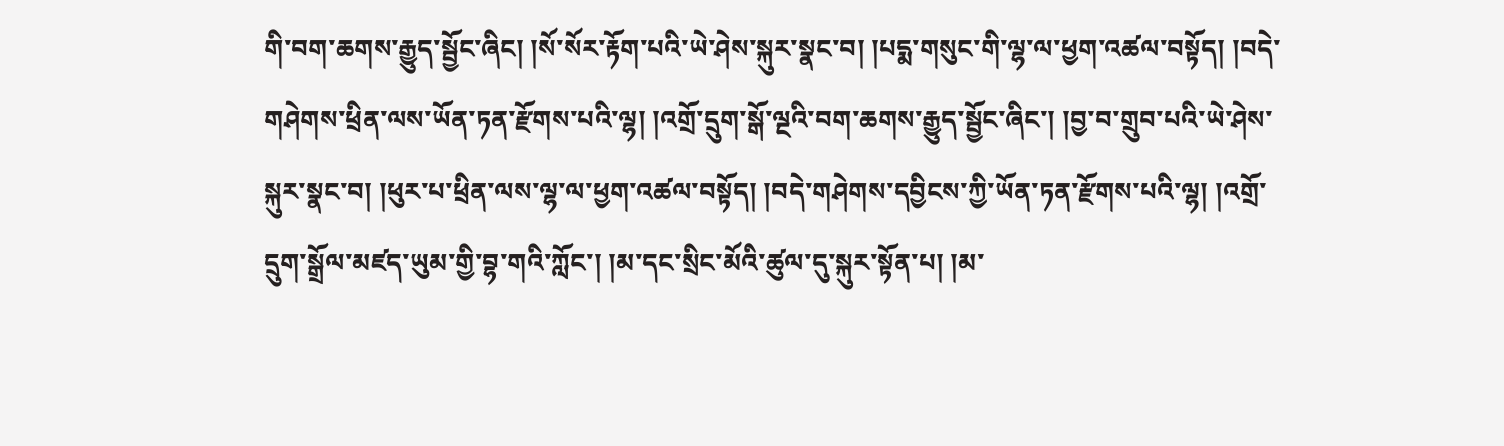གི་བག་ཆགས་རྒྱུད་སྦྱོང་ཞིང། །སོ་སོར་རྟོག་པའི་ཡེ་ཤེས་སྐུར་སྣང་བ། །པདྨ་གསུང་གི་ལྷ་ལ་ཕྱག་འཚལ་བསྟོད། །བདེ་གཤེགས་ཕྲིན་ལས་ཡོན་ཏན་རྫོགས་པའི་ལྷ། །འགྲོ་དྲུག་སྒོ་ལྔའི་བག་ཆགས་རྒྱུད་སྦྱོང་ཞིང་། །བྱ་བ་གྲུབ་པའི་ཡེ་ཤེས་སྐུར་སྣང་བ། །ཕུར་པ་ཕྲིན་ལས་ལྷ་ལ་ཕྱག་འཚལ་བསྟོད། །བདེ་གཤེགས་དབྱིངས་ཀྱི་ཡོན་ཏན་རྫོགས་པའི་ལྷ། །འགྲོ་དྲུག་སྒྲོལ་མཛད་ཡུམ་གྱི་བྷ་གའི་ཀློང་། །མ་དང་སྲིང་མོའི་ཚུལ་དུ་སྐུར་སྟོན་པ། །མ་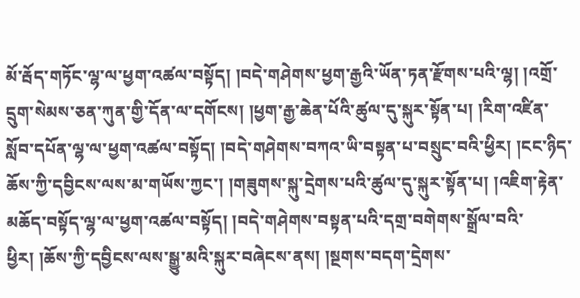མོ་རྦོད་གཏོང་ལྷ་ལ་ཕྱག་འཚལ་བསྟོད། །བདེ་གཤེགས་ཕྱག་རྒྱའི་ཡོན་ཏན་རྫོགས་པའི་ལྷ། །འགྲོ་དྲུག་སེམས་ཅན་ཀུན་གྱི་དོན་ལ་དགོངས། །ཕྱག་རྒྱ་ཆེན་པོའི་ཚུལ་དུ་སྐུར་སྟོན་པ། །རིག་འཛིན་སློབ་དཔོན་ལྷ་ལ་ཕྱག་འཚལ་བསྟོད། །བདེ་གཤེགས་བཀའ་ཡི་བསྟན་པ་བསྲུང་བའི་ཕྱིར། །ངང་ཉིད་ཆོས་ཀྱི་དབྱིངས་ལས་མ་གཡོས་ཀྱང་། །གཟུགས་སྐུ་དྲེགས་པའི་ཚུལ་དུ་སྐུར་སྟོན་པ། །འཇིག་རྟེན་མཆོད་བསྟོད་ལྷ་ལ་ཕྱག་འཚལ་བསྟོད། །བདེ་གཤེགས་བསྟན་པའི་དགྲ་བགེགས་སྒྲོལ་བའི་ཕྱིར། །ཆོས་ཀྱི་དབྱིངས་ལས་སྒྱུ་མའི་སྐུར་བཞེངས་ནས། །སྔགས་བདག་དྲེགས་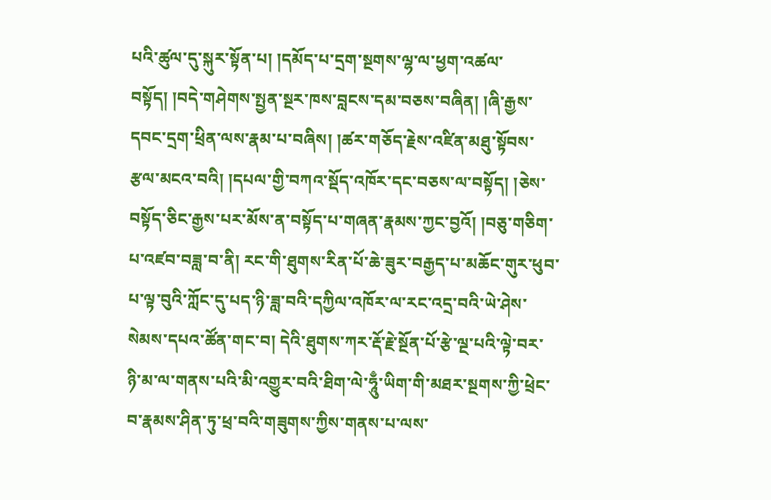པའི་ཚུལ་དུ་སྐུར་སྟོན་པ། །དམོད་པ་དྲག་སྔགས་ལྷ་ལ་ཕྱག་འཚལ་བསྟོད། །བདེ་གཤེགས་སྤྱན་སྔར་ཁས་བླངས་དམ་བཅས་བཞིན། །ཞི་རྒྱས་དབང་དྲག་ཕྲིན་ལས་རྣམ་པ་བཞིས། །ཚར་གཅོད་རྗེས་འཛིན་མཐུ་སྟོབས་རྩལ་མངའ་བའི། །དཔལ་གྱི་བཀའ་སྡོད་འཁོར་དང་བཅས་ལ་བསྟོད། །ཅེས་བསྟོད་ཅིང་རྒྱས་པར་མོས་ན་བསྟོད་པ་གཞན་རྣམས་ཀྱང་བྱའོ། །བཅུ་གཅིག་པ་འཛབ་བཟླ་བ་ནི། རང་གི་ཐུགས་རིན་པོ་ཆེ་ཟུར་བརྒྱད་པ་མཆོང་གུར་ཕུབ་པ་ལྟ་བུའི་ཀློང་དུ་པད་ཉི་ཟླ་བའི་དཀྱིལ་འཁོར་ལ་རང་འདྲ་བའི་ཡེ་ཤེས་སེམས་དཔའ་ཚོན་གང་བ། དེའི་ཐུགས་ཀར་རྡོ་རྗེ་སྔོན་པོ་རྩེ་ལྔ་པའི་ལྟེ་བར་ཉི་མ་ལ་གནས་པའི་མི་འགྱུར་བའི་ཐིག་ལེ་ཧཱུྃ་ཡིག་གི་མཐར་སྔགས་ཀྱི་ཕྲེང་བ་རྣམས་ཤིན་ཏུ་ཕྲ་བའི་གཟུགས་ཀྱིས་གནས་པ་ལས་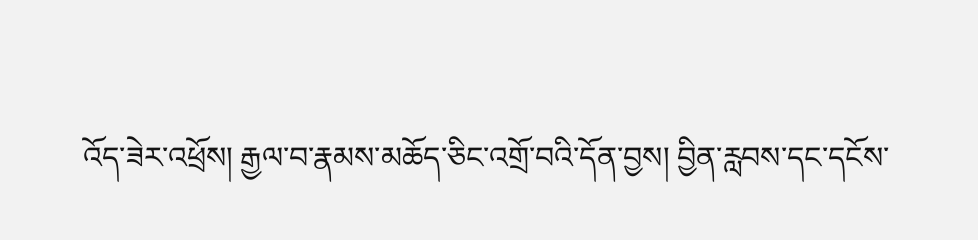འོད་ཟེར་འཕྲོས། རྒྱལ་བ་རྣམས་མཆོད་ཅིང་འགྲོ་བའི་དོན་བྱས། བྱིན་རླབས་དང་དངོས་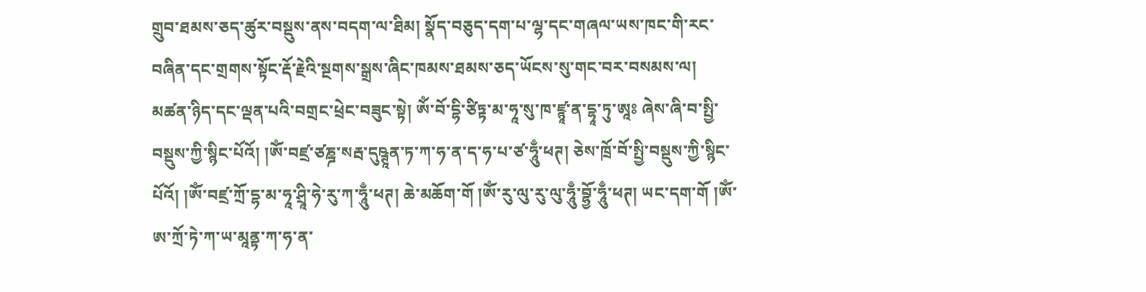གྲུབ་ཐམས་ཅད་ཚུར་བསྡུས་ནས་བདག་ལ་ཐིམ། སྣོད་བཅུད་དག་པ་ལྷ་དང་གཞལ་ཡས་ཁང་གི་རང་བཞིན་དང་གྲགས་སྟོང་རྡོ་རྗེའི་སྔགས་སྒྲས་ཞིང་ཁམས་ཐམས་ཅད་ཡོངས་སུ་གང་བར་བསམས་ལ། མཚན་ཉིད་དང་ལྡན་པའི་བགྲང་ཕྲེང་བཟུང་སྟེ། ཨོཾ་བོ་དྷི་ཙིཏྟ་མ་ཧཱ་སུ་ཁ་ཛྙཱ་ན་དྷཱ་ཏུ་ཨཱཿ ཞེས་ཞི་བ་སྤྱི་བསྡུས་ཀྱི་སྙིང་པོའོ། །ཨོཾ་བཛྲ་ཙཎྜ་སརྦ་དུཥྚཱན་ཏ་ཀ་ཧ་ན་ད་ཧ་པ་ཙ་ཧཱུྃ་ཕཊ། ཅེས་ཁྲོ་བོ་སྤྱི་བསྡུས་ཀྱི་སྙིང་པོའོ། །ཨོཾ་བཛྲ་ཀྲོ་དྷ་མ་ཧཱ་ཤྲཱི་ཧེ་རུ་ཀ་ཧཱུྃ་ཕཊ། ཆེ་མཆོག་གོ །ཨོཾ་རུ་ལུ་རུ་ལུ་ཧཱུྃ་བྷྱོ་ཧཱུྃ་ཕཊ། ཡང་དག་གོ །ཨོཾ་ཨ་ཀྲོ་ཏེ་ཀ་ཡ་མཱནྟ་ཀ་ཧ་ན་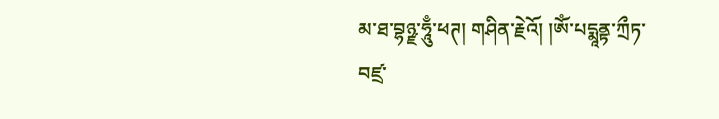མ་ཐ་བྷཉྫ་ཧཱུྃ་ཕཊ། གཤིན་རྗེའོ། །ཨོཾ་པདྨཱནྟ་ཀྲྀཏ་བཛྲ་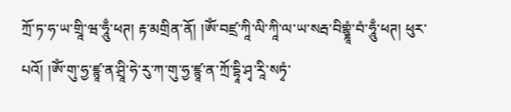ཀྲོ་ཏ་ཧ་ཡ་གྲཱི་ཝ་ཧཱུྃ་ཕཊ། རྟ་མགྲིན་ནོ། །ཨོཾ་བཛྲ་ཀཱི་ལི་ཀཱི་ལ་ཡ་སརྦ་བིགྷྣཱཾ་བཾ་ཧཱུྃ་ཕཊ། ཕུར་པའོ། །ཨོཾ་གུ་ཧྱ་ཛྙཱ་ན་ཤྲཱི་ཧེ་རུ་ཀ་གུ་ཧྱ་ཛྙཱ་ན་ཀྲོ་དྷཱི་ཤྭ་རཱི་སཏྭཾ་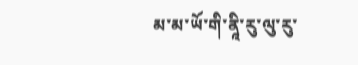མ་མ་ཡོ་གི་ནཱི་རུ་ལུ་རུ་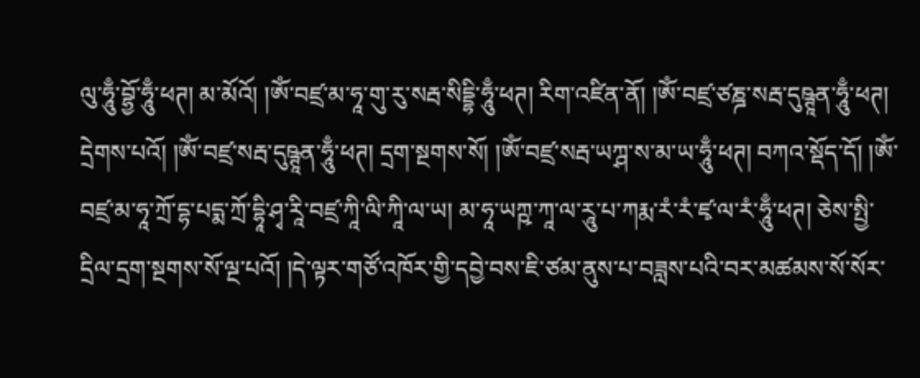ལུ་ཧཱུྃ་བྷྱོ་ཧཱུྃ་ཕཊ། མ་མོའོ། །ཨོཾ་བཛྲ་མ་ཧཱ་གུ་རུ་སརྦ་སིདྡྷི་ཧཱུྃ་ཕཊ། རིག་འཛིན་ནོ། །ཨོཾ་བཛྲ་ཙཎྜ་སརྦ་དུཥྚཱན་ཧཱུྃ་ཕཊ། དྲེགས་པའོ། །ཨོཾ་བཛྲ་སརྦ་དུཥྚཱན་ཧཱུྃ་ཕཊ། དྲག་སྔགས་སོ། །ཨོཾ་བཛྲ་སརྦ་ཡཀྴ་ས་མ་ཡ་ཧཱུྃ་ཕཊ། བཀའ་སྡོད་དོ། །ཨོཾ་བཛྲ་མ་ཧཱ་ཀྲོ་དྷ་པདྨ་ཀྲོ་དྷཱི་ཤྭ་རཱི་བཛྲ་ཀཱི་ལི་ཀཱི་ལ་ཡ། མ་ཧཱ་ཡཀྵ་ཀཱ་ལ་རཱུ་པ་ཀརྨ་རཾ་རཾ་ཛྭ་ལ་རཾ་ཧཱུྃ་ཕཊ། ཅེས་སྤྱི་དྲིལ་དྲག་སྔགས་སོ་ལྔ་པའོ། །དེ་ལྟར་གཙོ་འཁོར་གྱི་དབྱེ་བས་ཇི་ཙམ་ནུས་པ་བཟླས་པའི་བར་མཚམས་སོ་སོར་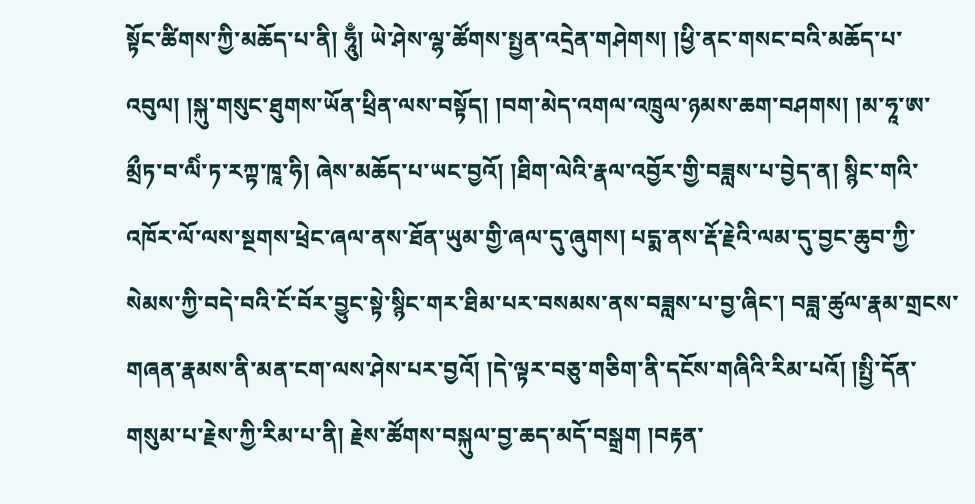སྟོང་ཚིགས་ཀྱི་མཆོད་པ་ནི། ཧཱུྃ། ཡེ་ཤེས་ལྷ་ཚོགས་སྤྱན་འདྲེན་གཤེགས། །ཕྱི་ནང་གསང་བའི་མཆོད་པ་འབུལ། །སྐུ་གསུང་ཐུགས་ཡོན་ཕྲིན་ལས་བསྟོད། །བག་མེད་འགལ་འཁྲུལ་ཉམས་ཆག་བཤགས། །མ་ཧཱ་ཨ་མྲྀཏ་བ་ལིཾ་ཏ་རཀྟ་ཁཱ་ཧི། ཞེས་མཆོད་པ་ཡང་བྱའོ། །ཐིག་ལེའི་རྣལ་འབྱོར་གྱི་བཟླས་པ་བྱེད་ན། སྙིང་གའི་འཁོར་ལོ་ལས་སྔགས་ཕྲེང་ཞལ་ནས་ཐོན་ཡུམ་གྱི་ཞལ་དུ་ཞུགས། པདྨ་ནས་རྡོ་རྗེའི་ལམ་དུ་བྱང་ཆུབ་ཀྱི་སེམས་ཀྱི་བདེ་བའི་ངོ་བོར་བྱུང་སྟེ་སྙིང་གར་ཐིམ་པར་བསམས་ནས་བཟླས་པ་བྱ་ཞིང་། བཟླ་ཚུལ་རྣམ་གྲངས་གཞན་རྣམས་ནི་མན་ངག་ལས་ཤེས་པར་བྱའོ། །དེ་ལྟར་བཅུ་གཅིག་ནི་དངོས་གཞིའི་རིམ་པའོ། །སྤྱི་དོན་གསུམ་པ་རྗེས་ཀྱི་རིམ་པ་ནི། རྗེས་ཚོགས་བསྐུལ་བྱ་ཆད་མདོ་བསྒྲག །བརྟན་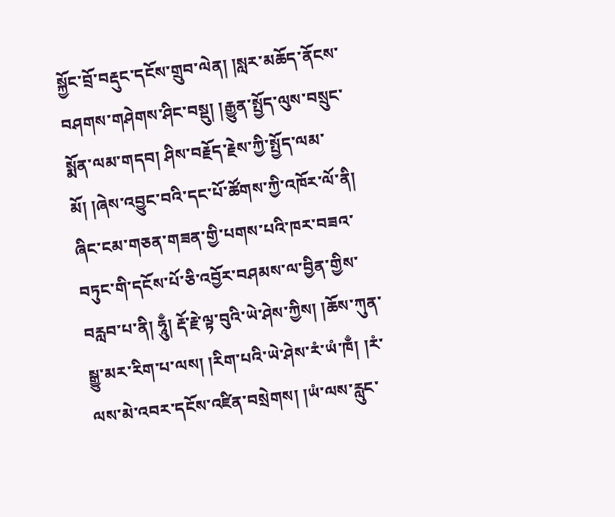སྐྱོང་བྲོ་བརྡུང་དངོས་གྲུབ་ལེན། །སླར་མཆོད་ནོངས་བཤགས་གཤེགས་ཤིང་བསྡུ། །རྒྱུན་སྤྱོད་ལུས་བསྲུང་སྨོན་ལམ་གདབ། ཤིས་བརྗོད་རྗེས་ཀྱི་སྤྱོད་ལམ་མོ། །ཞེས་འབྱུང་བའི་དང་པོ་ཚོགས་ཀྱི་འཁོར་ལོ་ནི། ཞིང་ངམ་གཅན་གཟན་གྱི་པགས་པའི་ཁར་བཟའ་བཏུང་གི་དངོས་པོ་ཅི་འབྱོར་བཤམས་ལ་བྱིན་གྱིས་བརླབ་པ་ནི། ཧཱུྃ། རྡོ་རྗེ་ལྟ་བུའི་ཡེ་ཤེས་ཀྱིས། །ཆོས་ཀུན་སྒྱུ་མར་རིག་པ་ལས། །རིག་པའི་ཡེ་ཤེས་རཾ་ཡཾ་ཁྃ། །རཾ་ལས་མེ་འབར་དངོས་འཛིན་བསྲེགས། །ཡཾ་ལས་རླུང་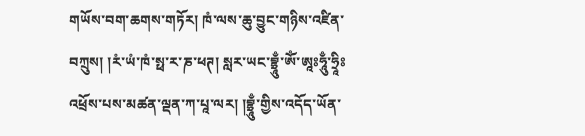གཡོས་བག་ཆགས་གཏོར། ཁཾ་ལས་ཆུ་བྱུང་གཉིས་འཛིན་བཀྲུས། །རཾ་ཡཾ་ཁཾ་སྥ་ར་ཎ་ཕཊ། སླར་ཡང་བྷྲཱུྃ་ཨོཾ་ཨཱཿཧཱུྃ་ཧྲཱིཿ འཕྲོས་པས་མཚན་ལྡན་ཀ་པཱ་ལར། །བྷྲཱུྃ་གྱིས་འདོད་ཡོན་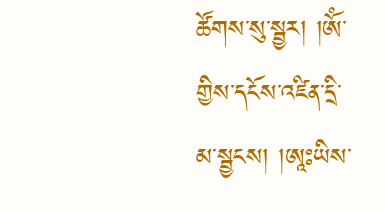ཚོགས་སུ་སྦྱར། །ཨོཾ་གྱིས་དངོས་འཛིན་དྲི་མ་སྦྱངས། །ཨཱཿཡིས་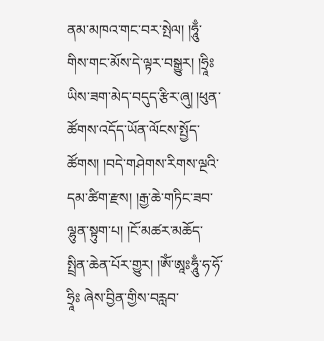ནམ་མཁའ་གང་བར་སྤེལ། །ཧཱུྃ་གིས་གང་མོས་དེ་ལྟར་བསྒྱུར། །ཧྲཱིཿཡིས་ཟག་མེད་བདུད་རྩིར་ཞུ། །ཕུན་ཚོགས་འདོད་ཡོན་ལོངས་སྤྱོད་ཚོགས། །བདེ་གཤེགས་རིགས་ལྔའི་དམ་ཚིག་རྫས། །རྒྱ་ཆེ་གཏིང་ཟབ་ལྷུན་སྟུག་པ། །ངོ་མཚར་མཆོད་སྤྲིན་ཆེན་པོར་གྱུར། །ཨོཾ་ཨཱཿཧཱུྃ་ཧ་ཧོ་ཧྲཱིཿ ཞེས་བྱིན་གྱིས་བརླབ་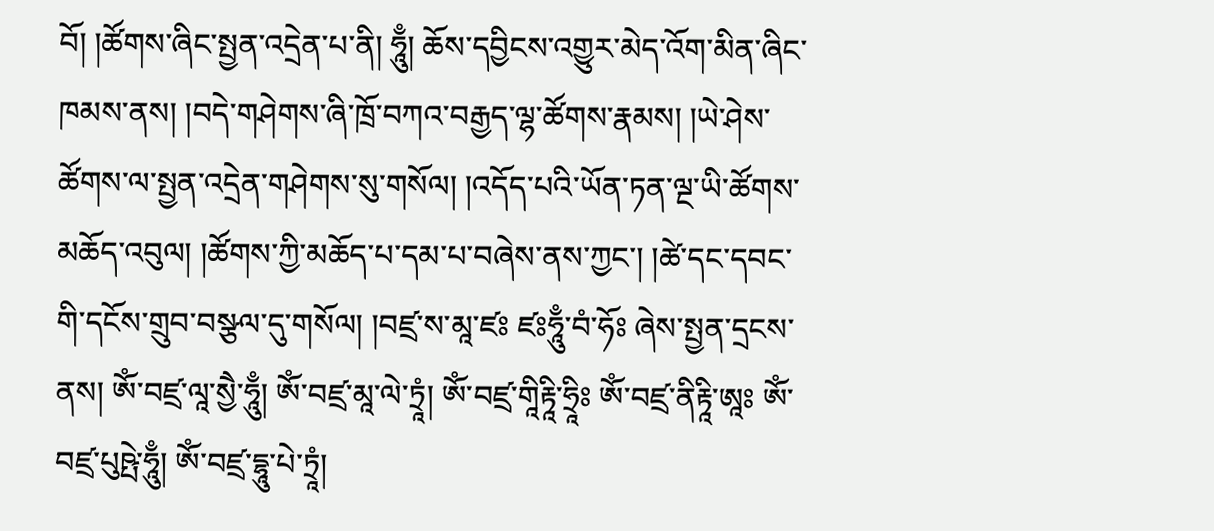བོ། །ཚོགས་ཞིང་སྤྱན་འདྲེན་པ་ནི། ཧཱུྃ། ཆོས་དབྱིངས་འགྱུར་མེད་འོག་མིན་ཞིང་ཁམས་ནས། །བདེ་གཤེགས་ཞི་ཁྲོ་བཀའ་བརྒྱད་ལྷ་ཚོགས་རྣམས། །ཡེ་ཤེས་ཚོགས་ལ་སྤྱན་འདྲེན་གཤེགས་སུ་གསོལ། །འདོད་པའི་ཡོན་ཏན་ལྔ་ཡི་ཚོགས་མཆོད་འབུལ། །ཚོགས་ཀྱི་མཆོད་པ་དམ་པ་བཞེས་ནས་ཀྱང་། །ཚེ་དང་དབང་གི་དངོས་གྲུབ་བསྩལ་དུ་གསོལ། །བཛྲ་ས་མཱ་ཛཿ ཛཿཧཱུྃ་བཾ་ཧོཿ ཞེས་སྤྱན་དྲངས་ནས། ཨོཾ་བཛྲ་ལཱ་སྱཻ་ཧཱུྃ། ཨོཾ་བཛྲ་མཱ་ལེ་ཏྲཱཾ། ཨོཾ་བཛྲ་གཱིརྟཱི་ཧྲཱིཿ ཨོཾ་བཛྲ་ནིརྟཱི་ཨཱཿ ཨོཾ་བཛྲ་པུཥྤེ་ཧཱུྃ། ཨོཾ་བཛྲ་དྷཱུ་པེ་ཏྲཱཾ།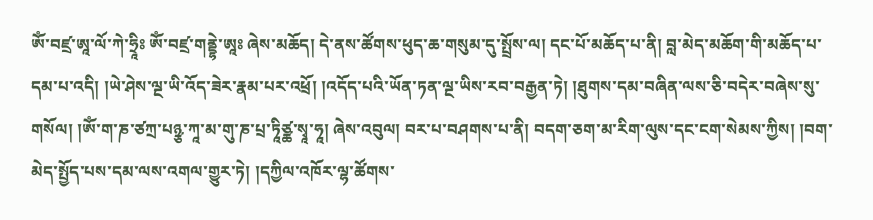ཨོཾ་བཛྲ་ཨཱ་ལོ་ཀེ་ཧྲཱིཿ ཨོཾ་བཛྲ་གནྡྷེ་ཨཱཿ ཞེས་མཆོད། དེ་ནས་ཚོགས་ཕུད་ཆ་གསུམ་དུ་སྤྲོས་ལ། དང་པོ་མཆོད་པ་ནི། བླ་མེད་མཆོག་གི་མཆོད་པ་དམ་པ་འདི། །ཡེ་ཤེས་ལྔ་ཡི་འོད་ཟེར་རྣམ་པར་འཕྲོ། །འདོད་པའི་ཡོན་ཏན་ལྔ་ཡིས་རབ་བརྒྱན་ཏེ། །ཐུགས་དམ་བཞིན་ལས་ཅི་བདེར་བཞེས་སུ་གསོལ། །ཨོཾ་ག་ཎ་ཙཀྲ་པཉྩ་ཀཱ་མ་གུ་ཎ་པྲ་ཏཱིཙྪ་སྭཱ་ཧཱ། ཞེས་འབུལ། བར་པ་བཤགས་པ་ནི། བདག་ཅག་མ་རིག་ལུས་དང་ངག་སེམས་ཀྱིས། །བག་མེད་སྤྱོད་པས་དམ་ལས་འགལ་གྱུར་ཏེ། །དཀྱིལ་འཁོར་ལྷ་ཚོགས་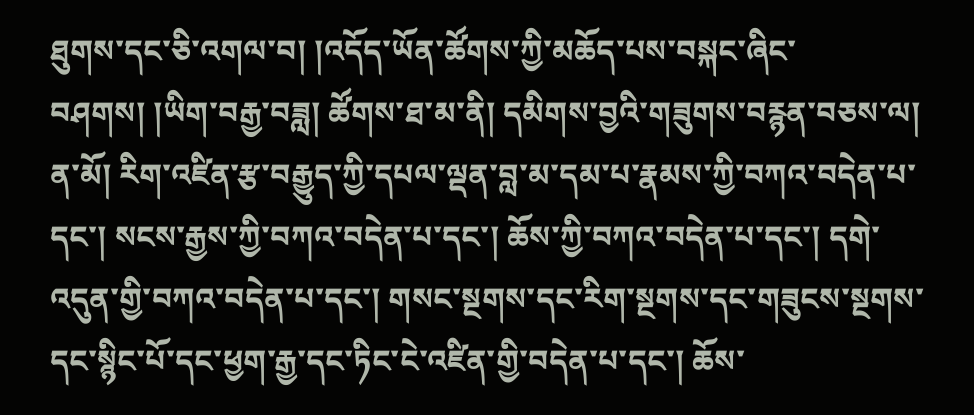ཐུགས་དང་ཅི་འགལ་བ། །འདོད་ཡོན་ཚོགས་ཀྱི་མཆོད་པས་བསྐང་ཞིང་བཤགས། །ཡིག་བརྒྱ་བཟླ། ཚོགས་ཐ་མ་ནི། དམིགས་བྱའི་གཟུགས་བརྙན་བཅས་ལ། ན་མོ། རིག་འཛིན་རྩ་བརྒྱུད་ཀྱི་དཔལ་ལྡན་བླ་མ་དམ་པ་རྣམས་ཀྱི་བཀའ་བདེན་པ་དང་། སངས་རྒྱས་ཀྱི་བཀའ་བདེན་པ་དང་། ཆོས་ཀྱི་བཀའ་བདེན་པ་དང་། དགེ་འདུན་གྱི་བཀའ་བདེན་པ་དང་། གསང་སྔགས་དང་རིག་སྔགས་དང་གཟུངས་སྔགས་དང་སྙིང་པོ་དང་ཕྱག་རྒྱ་དང་ཏིང་ངེ་འཛིན་གྱི་བདེན་པ་དང་། ཆོས་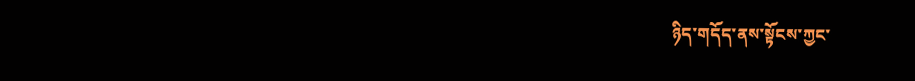ཉིད་གདོད་ནས་སྟོངས་ཀྱང་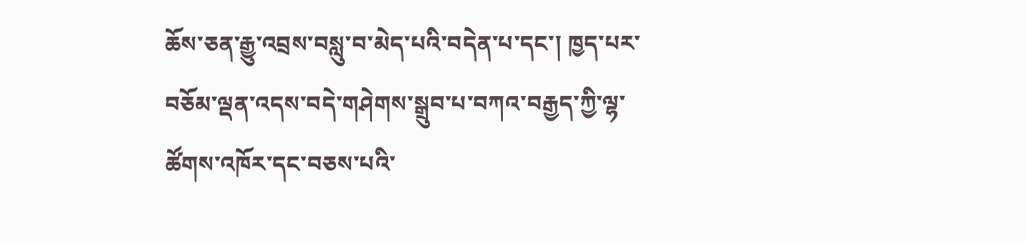ཆོས་ཅན་རྒྱུ་འབྲས་བསླུ་བ་མེད་པའི་བདེན་པ་དང་། ཁྱད་པར་བཅོམ་ལྡན་འདས་བདེ་གཤེགས་སྒྲུབ་པ་བཀའ་བརྒྱད་ཀྱི་ལྷ་ཚོགས་འཁོར་དང་བཅས་པའི་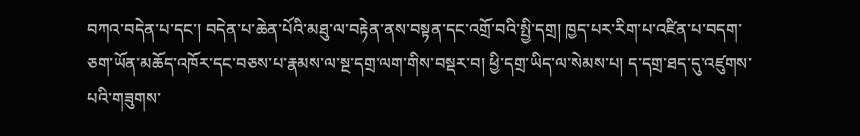བཀའ་བདེན་པ་དང་། བདེན་པ་ཆེན་པོའི་མཐུ་ལ་བརྟེན་ནས་བསྟན་དང་འགྲོ་བའི་སྤྱི་དགྲ། ཁྱད་པར་རིག་པ་འཛིན་པ་བདག་ཅག་ཡོན་མཆོད་འཁོར་དང་བཅས་པ་རྣམས་ལ་སྔ་དགྲ་ལག་གིས་བསྡར་བ། ཕྱི་དགྲ་ཡིད་ལ་སེམས་པ། ད་དགྲ་ཐད་དུ་འཛུགས་པའི་གཟུགས་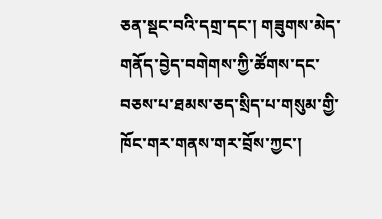ཅན་སྡང་བའི་དགྲ་དང་། གཟུགས་མེད་གནོད་བྱེད་བགེགས་ཀྱི་ཚོགས་དང་བཅས་པ་ཐམས་ཅད་སྲིད་པ་གསུམ་གྱི་ཁོང་གར་གནས་གར་བྲོས་ཀྱང་།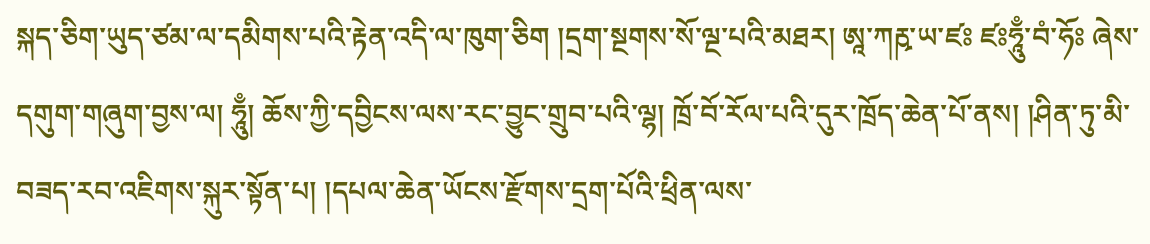སྐད་ཅིག་ཡུད་ཙམ་ལ་དམིགས་པའི་རྟེན་འདི་ལ་ཁུག་ཅིག །དྲག་སྔགས་སོ་ལྔ་པའི་མཐར། ཨཱ་ཀརྵ་ཡ་ཛཿ ཛཿཧཱུྃ་བཾ་ཧོཿ ཞེས་དགུག་གཞུག་བྱས་ལ། ཧཱུྃ། ཆོས་ཀྱི་དབྱིངས་ལས་རང་བྱུང་གྲུབ་པའི་ལྷ། ཁྲོ་བོ་རོལ་པའི་དུར་ཁྲོད་ཆེན་པོ་ནས། །ཤིན་ཏུ་མི་བཟད་རབ་འཇིགས་སྐུར་སྟོན་པ། །དཔལ་ཆེན་ཡོངས་རྫོགས་དྲག་པོའི་ཕྲིན་ལས་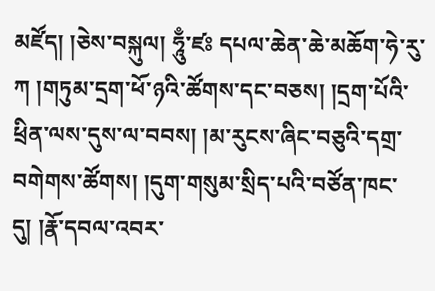མཛོད། །ཅེས་བསྐུལ། ཧཱུྃ་ཛཿ དཔལ་ཆེན་ཆེ་མཆོག་ཧེ་རུ་ཀ །གཏུམ་དྲག་ཕོ་ཉའི་ཚོགས་དང་བཅས། །དྲག་པོའི་ཕྲིན་ལས་དུས་ལ་བབས། །མ་རུངས་ཞིང་བཅུའི་དགྲ་བགེགས་ཚོགས། །དུག་གསུམ་སྲིད་པའི་བཙོན་ཁང་དུ། །རྣོ་དབལ་འབར་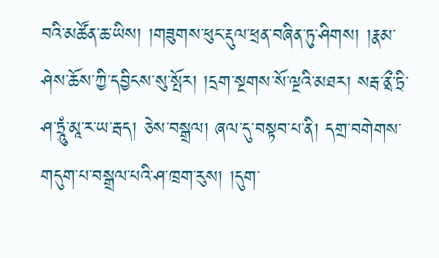བའི་མཚོན་ཆ་ཡིས། །གཟུགས་ཕུང་རྡུལ་ཕྲན་བཞིན་ཏུ་ཤིགས། །རྣམ་ཤེས་ཆོས་ཀྱི་དབྱིངས་སུ་སྤོར། །དྲག་སྔགས་སོ་ལྔའི་མཐར། སརྦ་ནྲྀ་ཏྲི་ཤ་ཏྲཱུཾ་མཱ་ར་ཡ་རྦད། ཅེས་བསྒྲལ། ཞལ་དུ་བསྟབ་པ་ནི། དགྲ་བགེགས་གདུག་པ་བསྒྲལ་པའི་ཤ་ཁྲག་རུས། །དུག་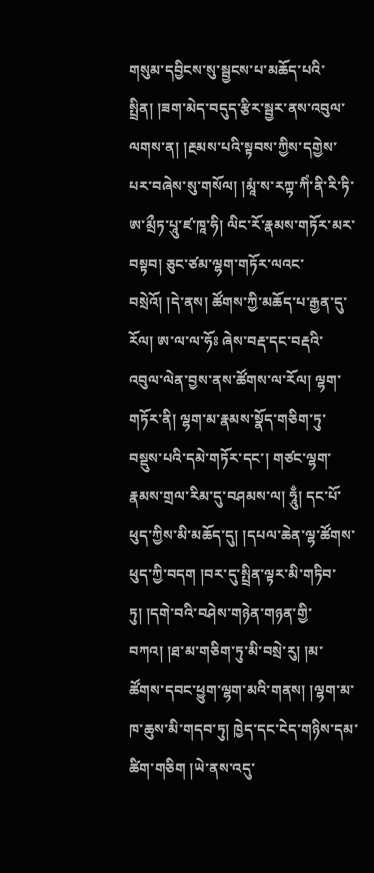གསུམ་དབྱིངས་སུ་སྦྱངས་པ་མཆོད་པའི་སྤྲིན། །ཟག་མེད་བདུད་རྩིར་སྦྱར་ནས་འབུལ་ལགས་ན། །རྔམས་པའི་སྟབས་ཀྱིས་དགྱེས་པར་བཞེས་སུ་གསོལ། །མཱཾ་ས་རཀྟ་ཀིཾ་ནི་རི་ཏི་ཨ་མྲྀཏ་པཱུ་ཛ་ཁཱ་ཧི། ལིང་རོ་རྣམས་གཏོར་མར་བསྟབ། ཅུང་ཙམ་ལྷག་གཏོར་ལའང་བསྲེའོ། །དེ་ནས། ཚོགས་ཀྱི་མཆོད་པ་རྒྱན་དུ་རོལ། ཨ་ལ་ལ་ཧོཿ ཞེས་བརྡ་དང་བརྡའི་འབུལ་ལེན་བྱས་ནས་ཚོགས་ལ་རོལ། ལྷག་གཏོར་ནི། ལྷག་མ་རྣམས་སྣོད་གཅིག་ཏུ་བསྡུས་པའི་དམེ་གཏོར་དང་། གཙང་ལྷག་རྣམས་གྲལ་རིམ་དུ་བཤམས་ལ། ཧཱུྃ། དང་པོ་ཕུད་ཀྱིས་མི་མཆོད་དུ། །དཔལ་ཆེན་ལྷ་ཚོགས་ཕུད་ཀྱི་བདག །བར་དུ་སྤྲིན་ལྟར་མི་གཏིབ་ཏུ། །དགེ་བའི་བཤེས་གཉེན་གཉན་གྱི་བཀའ། །ཐ་མ་གཅིག་ཏུ་མི་བསྲེ་རུ། །མ་ཚོགས་དབང་ཕྱུག་ལྷག་མའི་གནས། །ལྷག་མ་ཁ་ཆུས་མི་གདབ་ཏུ། ཁྱེད་དང་ངེད་གཉིས་དམ་ཚིག་གཅིག །ཡེ་ནས་འདུ་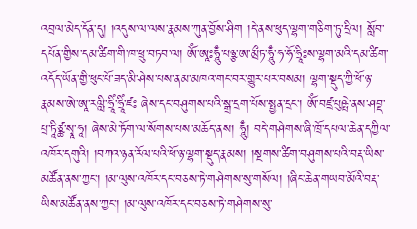འབྲལ་མེད་དོན་དུ། །འདུས་ལ་ལས་རྣམས་ཀུན་བྱོས་ཤིག །དེ་ནས་ཕུད་ལྷག་གཅིག་ཏུ་དྲིལ། སློབ་དཔོན་གྱིས་དམ་ཚིག་གི་ཁ་ཕྲུ་བཏབ་ལ། ཨོཾ་ཨཱཿཧཱུྃ་པཉྩ་ཨ་མྲྀཏ་ཧཱུྃ་ཧ་ཧོ་ཧྲཱིཿས་ལྷག་མའི་དམ་ཚིག་འདོད་ཡོན་གྱི་ཕུང་པོ་ཟད་མི་ཤེས་པས་ནམ་མཁའ་གང་བར་གྱུར་པར་བསམ། ལྷག་སྡུད་ཀྱི་ཕོ་ཉ་རྣམས་ཨེ་ཨཱ་རལླི་ཧྲཱིཾ་ཧྲཱིཾ་ཛཿ ཞེས་དང་བཤུགས་པའི་སྒྲ་དྲག་པོས་སྤྱན་དྲང་། ཨོཾ་བཛྲ་པུཥྤེ་ནས་ཤབྡ་པྲ་ཏཱིཙྪ་སྭཱ་ཧཱ། ཞེས་མེ་ཏོག་ལ་སོགས་པས་མཆོད་ནས། ཧཱུྃ། བདེ་གཤེགས་ཞི་ཁྲོ་དཔལ་ཆེན་དཀྱིལ་འཁོར་དགུའི། །བཀའ་ཉན་རོལ་པའི་ཕོ་ཉ་ལྷག་སྡུད་རྣམས། །སྔགས་ཚིག་བཤུགས་པའི་བརྡ་ཡིས་མཚོན་ནས་ཀྱང་། །མ་ལུས་འཁོར་དང་བཅས་ཏེ་གཤེགས་སུ་གསོལ། །ཞིང་ཆེན་གཡབ་མོའི་བརྡ་ཡིས་མཚོན་ནས་ཀྱང་། །མ་ལུས་འཁོར་དང་བཅས་ཏེ་གཤེགས་སུ་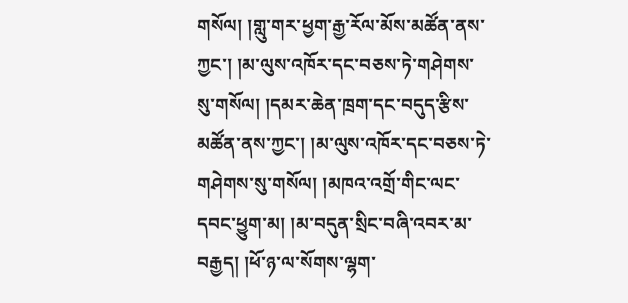གསོལ། །གླུ་གར་ཕྱག་རྒྱ་རོལ་མོས་མཚོན་ནས་ཀྱང་། །མ་ལུས་འཁོར་དང་བཅས་ཏེ་གཤེགས་སུ་གསོལ། །དམར་ཆེན་ཁྲག་དང་བདུད་རྩིས་མཚོན་ནས་ཀྱང་། །མ་ལུས་འཁོར་དང་བཅས་ཏེ་གཤེགས་སུ་གསོལ། །མཁའ་འགྲོ་གིང་ལང་དབང་ཕྱུག་མ། །མ་བདུན་སྲིང་བཞི་འབར་མ་བརྒྱད། །ཕོ་ཉ་ལ་སོགས་ལྷག་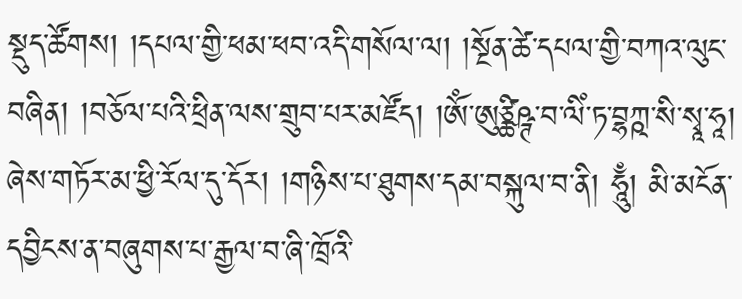སྡུད་ཚོགས། །དཔལ་གྱི་ཕམ་ཕབ་འདི་གསོལ་ལ། །སྔོན་ཚེ་དཔལ་གྱི་བཀའ་ལུང་བཞིན། །བཅོལ་པའི་ཕྲིན་ལས་གྲུབ་པར་མཛོད། །ཨོཾ་ཨུཙྪིཥྚ་བ་ལིཾ་ཏ་བྷཀྵ་སི་སྭཱ་ཧཱ། ཞེས་གཏོར་མ་ཕྱི་རོལ་དུ་དོར། །གཉིས་པ་ཐུགས་དམ་བསྐུལ་བ་ནི། ཧཱུྃ། མི་མངོན་དབྱིངས་ན་བཞུགས་པ་རྒྱལ་བ་ཞི་ཁྲོའི་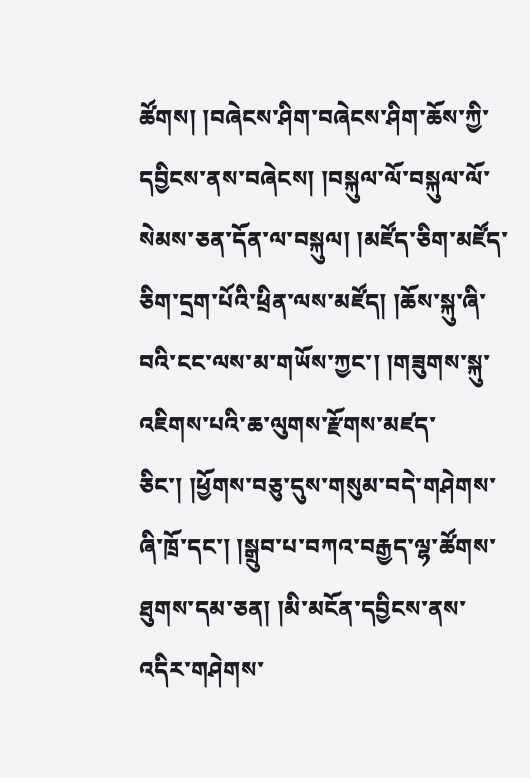ཚོགས། །བཞེངས་ཤིག་བཞེངས་ཤིག་ཆོས་ཀྱི་དབྱིངས་ནས་བཞེངས། །བསྐུལ་ལོ་བསྐུལ་ལོ་སེམས་ཅན་དོན་ལ་བསྐུལ། །མཛོད་ཅིག་མཛོད་ཅིག་དྲག་པོའི་ཕྲིན་ལས་མཛོད། །ཆོས་སྐུ་ཞི་བའི་ངང་ལས་མ་གཡོས་ཀྱང་། །གཟུགས་སྐུ་འཇིགས་པའི་ཆ་ལུགས་རྫོགས་མཛད་ཅིང་། །ཕྱོགས་བཅུ་དུས་གསུམ་བདེ་གཤེགས་ཞི་ཁྲོ་དང་། །སྒྲུབ་པ་བཀའ་བརྒྱད་ལྷ་ཚོགས་ཐུགས་དམ་ཅན། །མི་མངོན་དབྱིངས་ནས་འདིར་གཤེགས་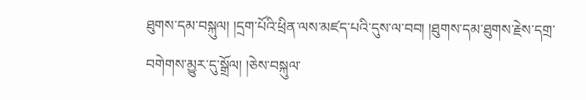ཐུགས་དམ་བསྐུལ། །དྲག་པོའི་ཕྲིན་ལས་མཛད་པའི་དུས་ལ་བབ། །ཐུགས་དམ་ཐུགས་རྗེས་དགྲ་བགེགས་མྱུར་དུ་སྒྲོལ། །ཅེས་བསྐུལ་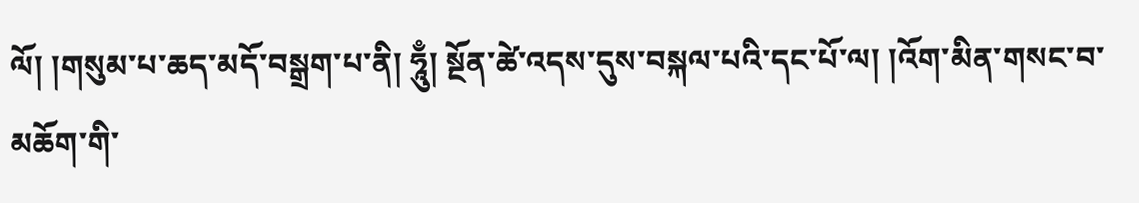ལོ། །གསུམ་པ་ཆད་མདོ་བསྒྲག་པ་ནི། ཧཱུྃ། སྔོན་ཚེ་འདས་དུས་བསྐལ་པའི་དང་པོ་ལ། །འོག་མིན་གསང་བ་མཆོག་གི་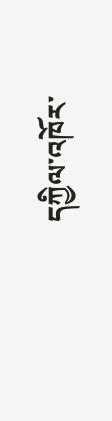དཀྱིལ་འཁོར་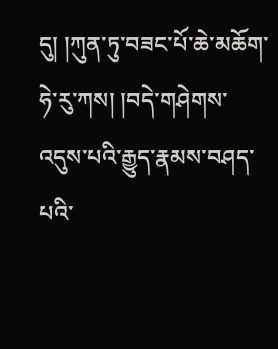དུ། །ཀུན་ཏུ་བཟང་པོ་ཆེ་མཆོག་ཧེ་རུ་ཀས། །བདེ་གཤེགས་འདུས་པའི་རྒྱུད་རྣམས་བཤད་པའི་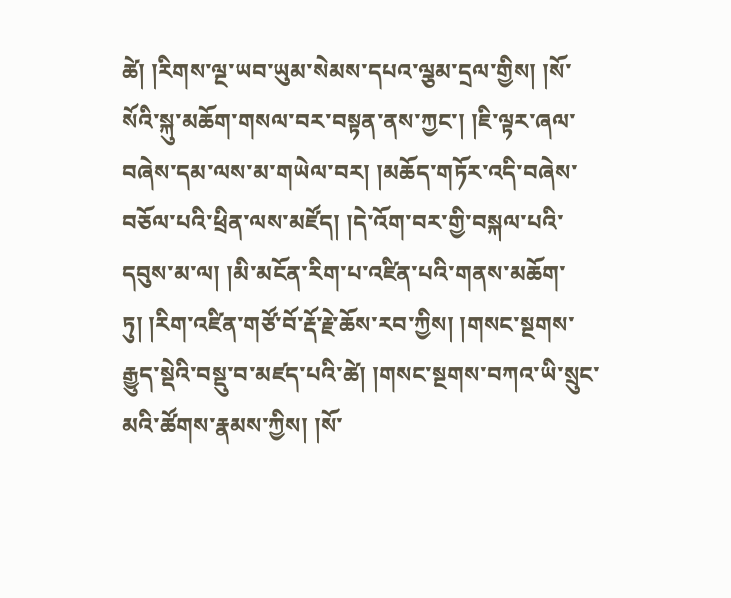ཚེ། །རིགས་ལྔ་ཡབ་ཡུམ་སེམས་དཔའ་ལྕམ་དྲལ་གྱིས། །སོ་སོའི་སྐུ་མཆོག་གསལ་བར་བསྟན་ནས་ཀྱང་། །ཇི་ལྟར་ཞལ་བཞེས་དམ་ལས་མ་གཡེལ་བར། །མཆོད་གཏོར་འདི་བཞེས་བཅོལ་པའི་ཕྲིན་ལས་མཛོད། །དེ་འོག་བར་གྱི་བསྐལ་པའི་དབུས་མ་ལ། །མི་མངོན་རིག་པ་འཛིན་པའི་གནས་མཆོག་ཏུ། །རིག་འཛིན་གཙོ་བོ་རྡོ་རྗེ་ཆོས་རབ་ཀྱིས། །གསང་སྔགས་རྒྱུད་སྡེའི་བསྡུ་བ་མཛད་པའི་ཚེ། །གསང་སྔགས་བཀའ་ཡི་སྲུང་མའི་ཚོགས་རྣམས་ཀྱིས། །སོ་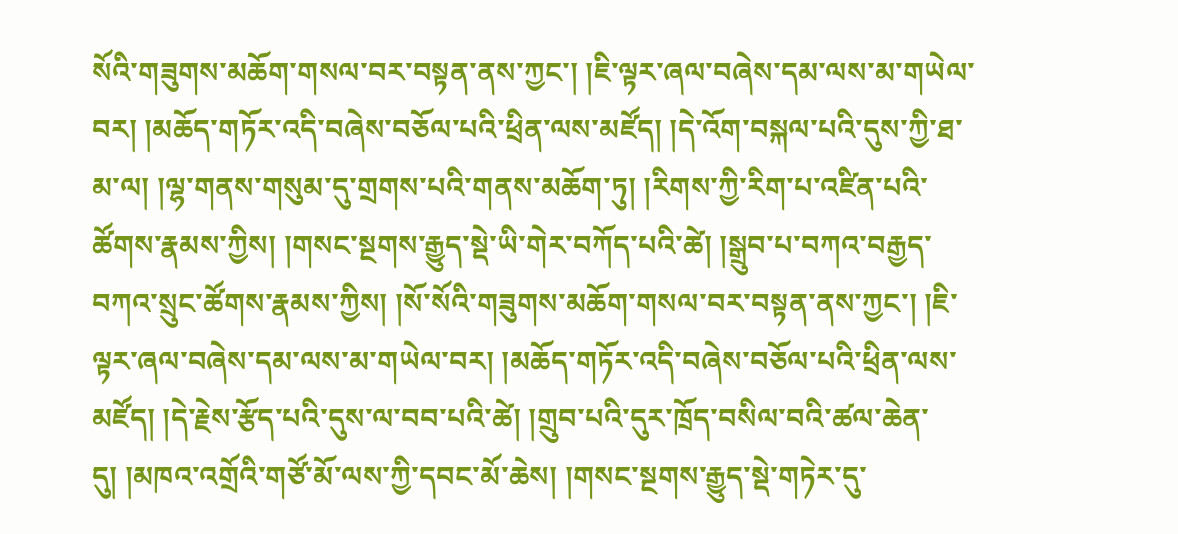སོའི་གཟུགས་མཆོག་གསལ་བར་བསྟན་ནས་ཀྱང་། །ཇི་ལྟར་ཞལ་བཞེས་དམ་ལས་མ་གཡེལ་བར། །མཆོད་གཏོར་འདི་བཞེས་བཅོལ་པའི་ཕྲིན་ལས་མཛོད། །དེ་འོག་བསྐལ་པའི་དུས་ཀྱི་ཐ་མ་ལ། །ལྷ་གནས་གསུམ་དུ་གྲགས་པའི་གནས་མཆོག་ཏུ། །རིགས་ཀྱི་རིག་པ་འཛིན་པའི་ཚོགས་རྣམས་ཀྱིས། །གསང་སྔགས་རྒྱུད་སྡེ་ཡི་གེར་བཀོད་པའི་ཚེ། །སྒྲུབ་པ་བཀའ་བརྒྱད་བཀའ་སྲུང་ཚོགས་རྣམས་ཀྱིས། །སོ་སོའི་གཟུགས་མཆོག་གསལ་བར་བསྟན་ནས་ཀྱང་། །ཇི་ལྟར་ཞལ་བཞེས་དམ་ལས་མ་གཡེལ་བར། །མཆོད་གཏོར་འདི་བཞེས་བཅོལ་པའི་ཕྲིན་ལས་མཛོད། །དེ་རྗེས་རྩོད་པའི་དུས་ལ་བབ་པའི་ཚེ། །གྲུབ་པའི་དུར་ཁྲོད་བསིལ་བའི་ཚལ་ཆེན་དུ། །མཁའ་འགྲོའི་གཙོ་མོ་ལས་ཀྱི་དབང་མོ་ཆེས། །གསང་སྔགས་རྒྱུད་སྡེ་གཏེར་དུ་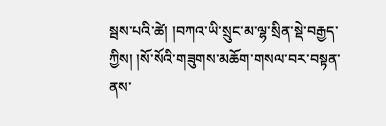སྦས་པའི་ཚེ། །བཀའ་ཡི་སྲུང་མ་ལྷ་སྲིན་སྡེ་བརྒྱད་ཀྱིས། །སོ་སོའི་གཟུགས་མཆོག་གསལ་བར་བསྟན་ནས་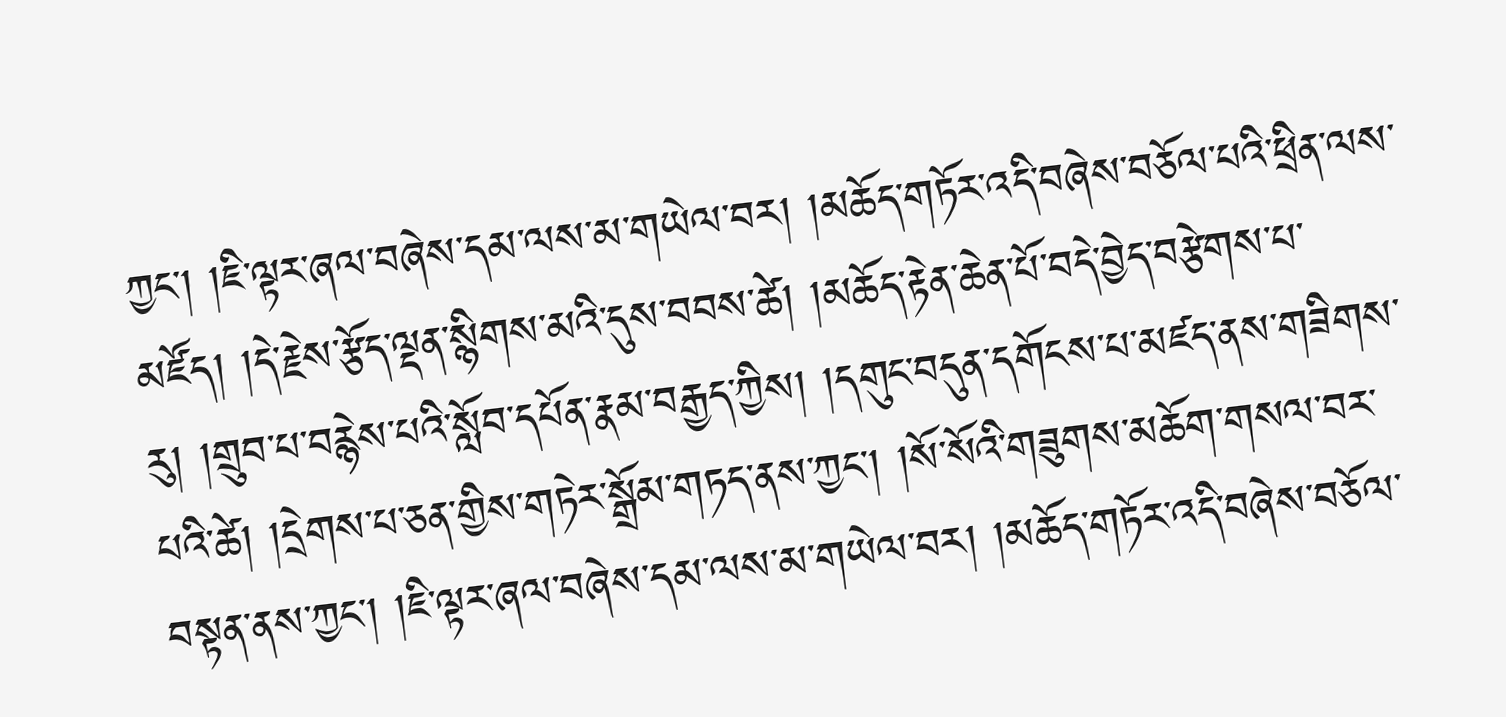ཀྱང་། །ཇི་ལྟར་ཞལ་བཞེས་དམ་ལས་མ་གཡེལ་བར། །མཆོད་གཏོར་འདི་བཞེས་བཅོལ་པའི་ཕྲིན་ལས་མཛོད། །དེ་རྗེས་རྩོད་ལྡན་སྙིགས་མའི་དུས་བབས་ཚེ། །མཆོད་རྟེན་ཆེན་པོ་བདེ་བྱེད་བརྩེགས་པ་རུ། །གྲུབ་པ་བརྙེས་པའི་སློབ་དཔོན་རྣམ་བརྒྱད་ཀྱིས། །དགུང་བདུན་དགོངས་པ་མཛད་ནས་གཟིགས་པའི་ཚེ། །དྲེགས་པ་ཅན་གྱིས་གཏེར་སྒྲོམ་གཏད་ནས་ཀྱང་། །སོ་སོའི་གཟུགས་མཆོག་གསལ་བར་བསྟན་ནས་ཀྱང་། །ཇི་ལྟར་ཞལ་བཞེས་དམ་ལས་མ་གཡེལ་བར། །མཆོད་གཏོར་འདི་བཞེས་བཅོལ་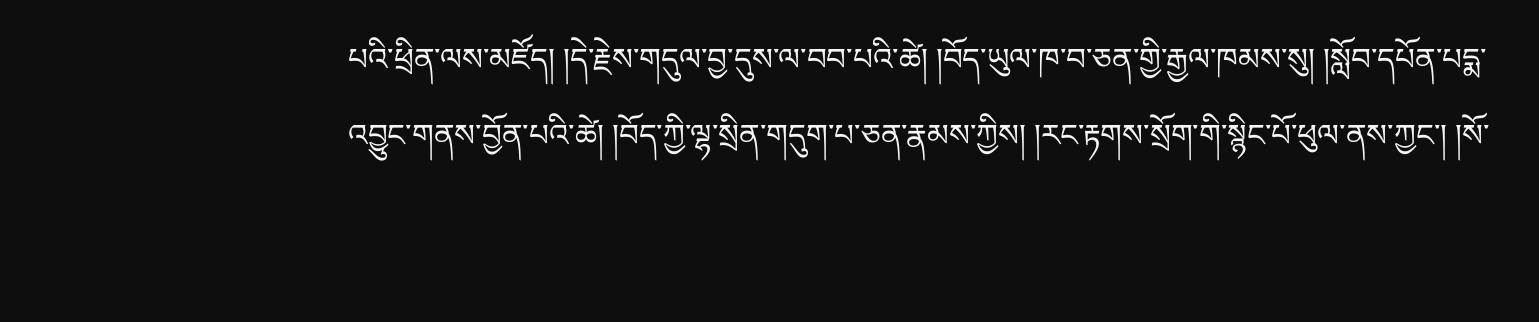པའི་ཕྲིན་ལས་མཛོད། །དེ་རྗེས་གདུལ་བྱ་དུས་ལ་བབ་པའི་ཚེ། །བོད་ཡུལ་ཁ་བ་ཅན་གྱི་རྒྱལ་ཁམས་སུ། །སློབ་དཔོན་པདྨ་འབྱུང་གནས་བྱོན་པའི་ཚེ། །བོད་ཀྱི་ལྷ་སྲིན་གདུག་པ་ཅན་རྣམས་ཀྱིས། །རང་རྟགས་སྲོག་གི་སྙིང་པོ་ཕུལ་ནས་ཀྱང་། །སོ་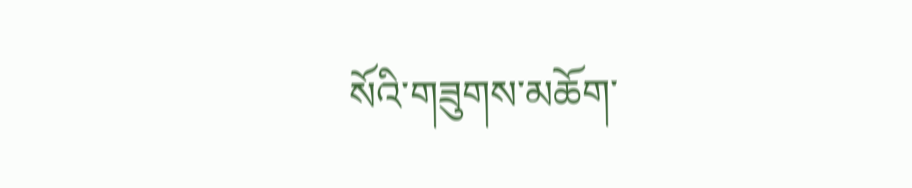སོའི་གཟུགས་མཆོག་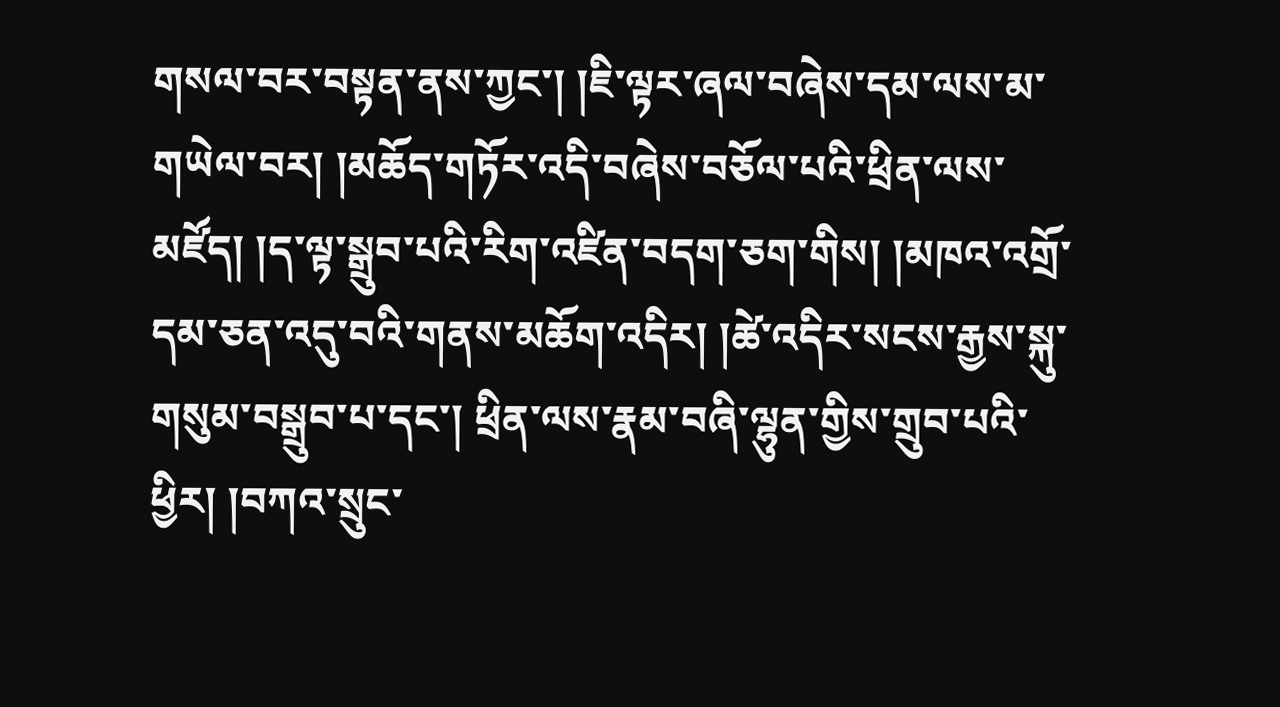གསལ་བར་བསྟན་ནས་ཀྱང་། །ཇི་ལྟར་ཞལ་བཞེས་དམ་ལས་མ་གཡེལ་བར། །མཆོད་གཏོར་འདི་བཞེས་བཅོལ་པའི་ཕྲིན་ལས་མཛོད། །ད་ལྟ་སྒྲུབ་པའི་རིག་འཛིན་བདག་ཅག་གིས། །མཁའ་འགྲོ་དམ་ཅན་འདུ་བའི་གནས་མཆོག་འདིར། །ཚེ་འདིར་སངས་རྒྱས་སྐུ་གསུམ་བསྒྲུབ་པ་དང་། ཕྲིན་ལས་རྣམ་བཞི་ལྷུན་གྱིས་གྲུབ་པའི་ཕྱིར། །བཀའ་སྲུང་